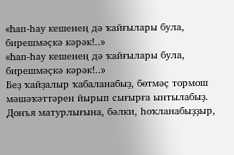«Һап-һау кешенең дә ҡайғылары була, бирешмәҫкә кәрәк!..»
«Һап-һау кешенең дә ҡайғылары була, бирешмәҫкә кәрәк!..»
Беҙ ҡайҙалыр ҡабаланабыҙ, бөтмәҫ тормош мәшәҡәттәрен йырып сығырға ынтылабыҙ. Донъя матурлығына, бәлки, һоҡланабыҙҙыр,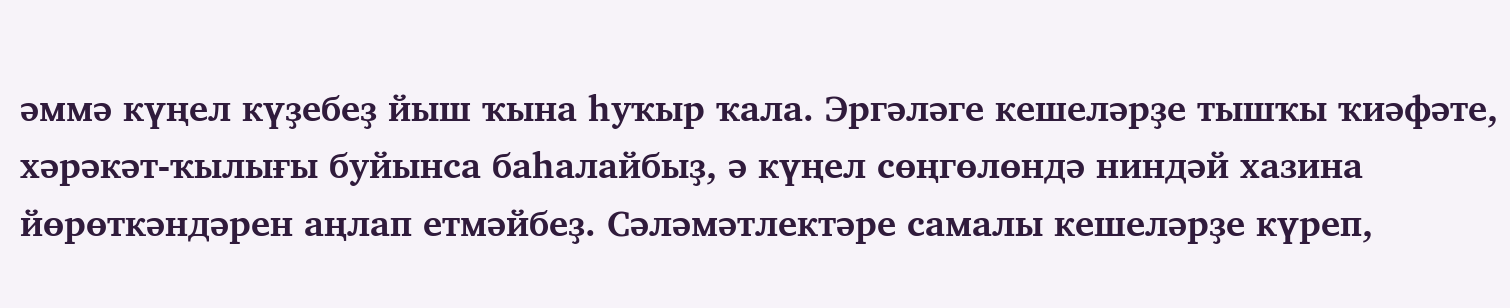әммә күңел күҙебеҙ йыш ҡына һуҡыр ҡала. Эргәләге кешеләрҙе тышҡы ҡиәфәте, хәрәкәт-ҡылығы буйынса баһалайбыҙ, ә күңел сөңгөлөндә ниндәй хазина йөрөткәндәрен аңлап етмәйбеҙ. Сәләмәтлектәре самалы кешеләрҙе күреп,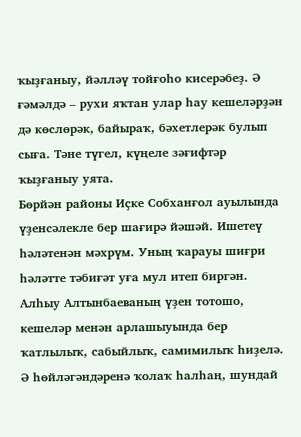ҡыҙғаныу, йәлләү тойғоһо кисерәбеҙ. Ә ғәмәлдә – рухи яҡтан улар һау кешеләрҙән дә көслөрәк, байыраҡ, бәхетлерәк булып сыға. Тәне түгел, күңеле зәғифтәр ҡыҙғаныу уята.
Бөрйән районы Иҫке Собханғол ауылында үҙенсәлекле бер шағирә йәшәй. Ишетеү һәләтенән мәхрүм. Уның ҡарауы шиғри һәләтте тәбиғәт уға мул итеп биргән.
Алһыу Алтынбаеваның үҙен тотошо, кешеләр менән арлашыуында бер ҡатлылыҡ, сабыйлыҡ, самимилыҡ һиҙелә. Ә һөйләгәндәренә ҡолаҡ һалһаң, шундай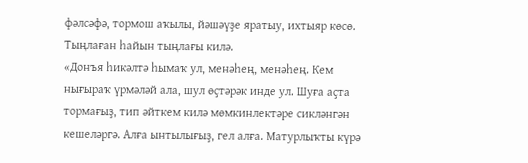фәлсәфә, тормош аҡылы, йәшәүҙе яратыу, ихтыяр көсө. Тыңлаған һайын тыңлағы килә.
«Донъя һикәлтә һымаҡ ул, менәһең, менәһең. Кем нығыраҡ үрмәләй ала, шул өҫтәрәк инде ул. Шуға аҫта тормағыҙ, тип әйткем килә мөмкинлектәре сикләнгән кешеләргә. Алға ынтылығыҙ, гел алға. Матурлыҡты күрә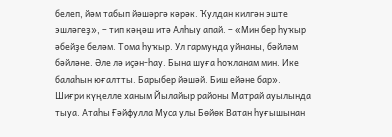белеп, йәм табып йәшәргә кәрәк. Ҡулдан килгән эште эшләгеҙ», – тип кәңәш итә Алһыу апай. – «Мин бер һуҡыр әбейҙе беләм. Тома һуҡыр. Ул гармунда уйнаны, бәйләм бәйләне. Әле лә иҫән-һау. Бына шуға һоҡланам мин. Ике балаһын юғалтты. Барыбер йәшәй. Биш ейәне бар».
Шиғри күңелле ханым Йылайыр районы Матрай ауылында тыуа. Атаһы Ғәйфулла Муса улы Бөйөк Ватан һуғышынан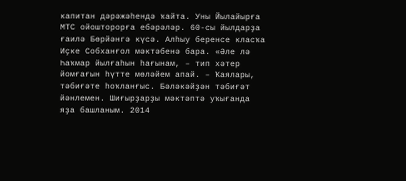капитан дәрәжәһендә ҡайта. Уны Йылайырға МТС ойошторорға ебәрәләр. 60-сы йылдарҙа ғаилә Бөрйәнгә күсә. Алһыу беренсе класҡа Иҫке Собханғол мәктәбенә бара. «Әле лә Һаҡмар йылғаһын һағынам, – тип хәтер йомғағын һүтте мөләйем апай. – Ҡаялары, тәбиғәте һоҡланғыс. Бәләкәйҙән тәбиғәт йәнлемен. Шиғырҙарҙы мәктәптә уҡығанда яҙа башланым. 2014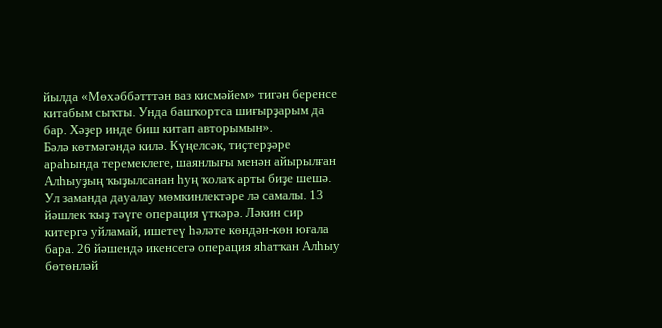йылда «Мөхәббәтттән ваз кисмәйем» тигән беренсе китабым сыҡты. Унда башҡортса шиғырҙарым да бар. Хәҙер инде биш китап авторымын».
Бәлә көтмәгәндә килә. Күңелсәк, тиҫтерҙәре араһында теремеклеге, шаянлығы менән айырылған Алһыуҙың ҡыҙылсанан һуң ҡолаҡ арты биҙе шешә. Ул заманда дауалау мөмкинлектәре лә самалы. 13 йәшлек ҡыҙ тәүге операция үткәрә. Ләкин сир китергә уйламай, ишетеү һәләте көндән-көн юғала бара. 26 йәшендә икенсегә операция яһатҡан Алһыу бөтөнләй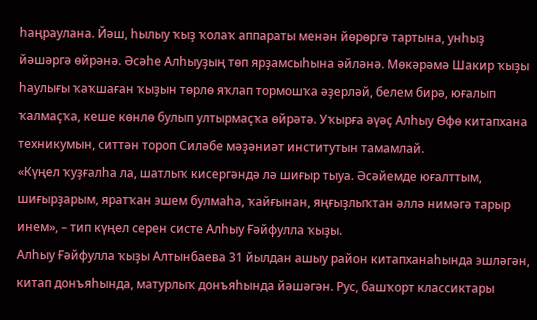һаңраулана. Йәш, һылыу ҡыҙ ҡолаҡ аппараты менән йөрөргә тартына, унһыҙ йәшәргә өйрәнә. Әсәһе Алһыуҙың төп ярҙамсыһына әйләнә. Мөкәрәмә Шакир ҡыҙы һаулығы ҡаҡшаған ҡыҙын төрлө яҡлап тормошҡа әҙерләй, белем бирә, юғалып ҡалмаҫҡа, кеше көнлө булып ултырмаҫҡа өйрәтә. Уҡырға әүәҫ Алһыу Өфө китапхана техникумын, ситтән тороп Силәбе мәҙәниәт институтын тамамлай.
«Күңел ҡуҙғалһа ла, шатлыҡ кисергәндә лә шиғыр тыуа. Әсәйемде юғалттым, шиғырҙарым, яратҡан эшем булмаһа, ҡайғынан, яңғыҙлыҡтан әллә нимәгә тарыр инем», – тип күңел серен систе Алһыу Ғәйфулла ҡыҙы.
Алһыу Ғәйфулла ҡыҙы Алтынбаева 31 йылдан ашыу район китапханаһында эшләгән, китап донъяһында, матурлыҡ донъяһында йәшәгән. Рус, башҡорт классиктары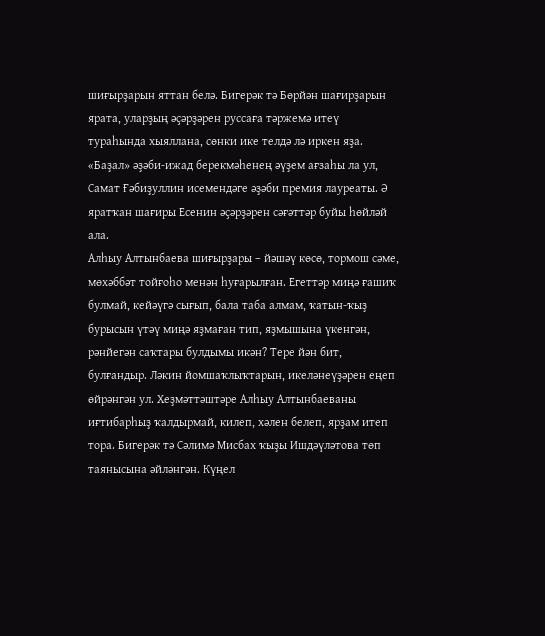шиғырҙарын яттан белә. Бигерәк тә Бөрйән шағирҙарын ярата, уларҙың әҫәрҙәрен руссаға тәржемә итеү тураһында хыяллана, сөнки ике телдә лә иркен яҙа. «Баҙал» әҙәби-ижад берекмәһенең әүҙем ағзаһы ла ул, Самат Ғәбиҙуллин исемендәге әҙәби премия лауреаты. Ә яратҡан шағиры Есенин әҫәрҙәрен сәғәттәр буйы һөйләй ала.
Алһыу Алтынбаева шиғырҙары – йәшәү көсө, тормош сәме, мөхәббәт тойғоһо менән һуғарылған. Егеттәр миңә ғашиҡ булмай, кейәүгә сығып, бала таба алмам, ҡатын-ҡыҙ бурысын үтәү миңә яҙмаған тип, яҙмышына үкенгән, рәнйегән саҡтары булдымы икән? Тере йән бит, булғандыр. Ләкин йомшаҡлыҡтарын, икеләнеүҙәрен еңеп өйрәнгән ул. Хеҙмәттәштәре Алһыу Алтынбаеваны иғтибарһыҙ ҡалдырмай, килеп, хәлен белеп, ярҙам итеп тора. Бигерәк тә Сәлимә Мисбах ҡыҙы Ишдәүләтова төп таянысына әйләнгән. Күңел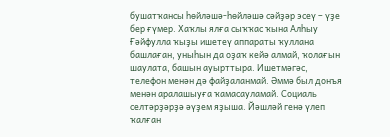бушатҡансы һөйләшә-һөйләшә сәйҙәр эсеү – үҙе бер ғүмер. Хаҡлы ялға сыҡҡас ҡына Алһыу Ғәйфулла ҡыҙы ишетеү аппараты ҡуллана башлаған, уныһын да оҙаҡ кейә алмай, ҡолағын шаулата, башын ауырттыра. Ишетмәгәс, телефон менән дә файҙаланмай. Әммә был донъя менән аралашыуға ҡамасауламай. Социаль селтәрҙәрҙә әүҙем яҙыша. Йәшләй генә үлеп ҡалған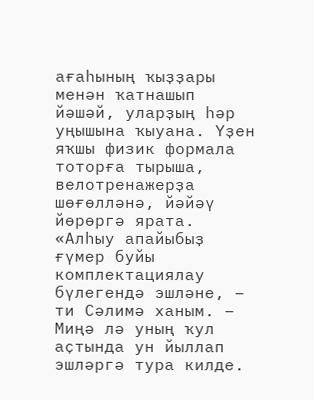ағаһының ҡыҙҙары менән ҡатнашып йәшәй, уларҙың һәр уңышына ҡыуана. Үҙен яҡшы физик формала тоторға тырыша, велотренажерҙа шөғөлләнә, йәйәү йөрөргә ярата. «Алһыу апайыбыҙ ғүмер буйы комплектациялау бүлегендә эшләне, – ти Сәлимә ханым. – Миңә лә уның ҡул аҫтында ун йыллап эшләргә тура килде.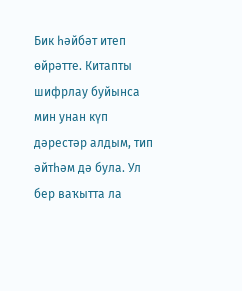Бик һәйбәт итеп өйрәтте. Китапты шифрлау буйынса мин унан күп дәрестәр алдым, тип әйтһәм дә була. Ул бер ваҡытта ла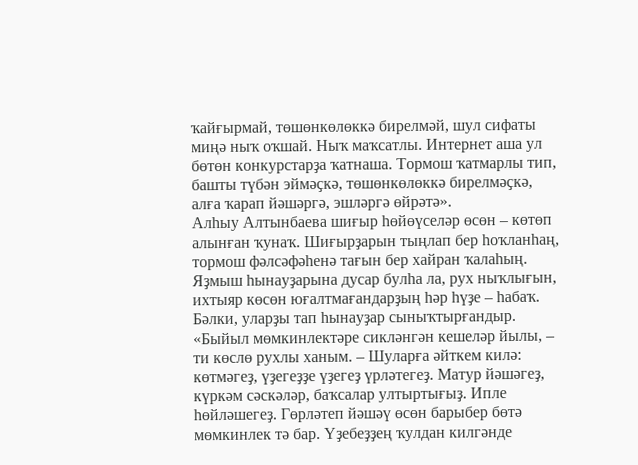ҡайғырмай, төшөнкөлөккә бирелмәй, шул сифаты миңә ныҡ оҡшай. Ныҡ маҡсатлы. Интернет аша ул бөтөн конкурстарҙа ҡатнаша. Тормош ҡатмарлы тип, башты түбән эймәҫкә, төшөнкөлөккә бирелмәҫкә, алға ҡарап йәшәргә, эшләргә өйрәтә».
Алһыу Алтынбаева шиғыр һөйөүселәр өсөн – көтөп алынған ҡунаҡ. Шиғырҙарын тыңлап бер һоҡланһаң, тормош фәлсәфәһенә тағын бер хайран ҡалаһың. Яҙмыш һынауҙарына дусар булһа ла, рух ныҡлығын, ихтыяр көсөн юғалтмағандарҙың һәр һүҙе – һабаҡ. Бәлки, уларҙы тап һынауҙар сыныҡтырғандыр. «Быйыл мөмкинлектәре сикләнгән кешеләр йылы, – ти көслө рухлы ханым. – Шуларға әйткем килә: көтмәгеҙ, үҙегеҙҙе үҙегеҙ үрләтегеҙ. Матур йәшәгеҙ, күркәм сәскәләр, баҡсалар ултыртығыҙ. Ипле һөйләшегеҙ. Гөрләтеп йәшәү өсөн барыбер бөтә мөмкинлек тә бар. Үҙебеҙҙең ҡулдан килгәнде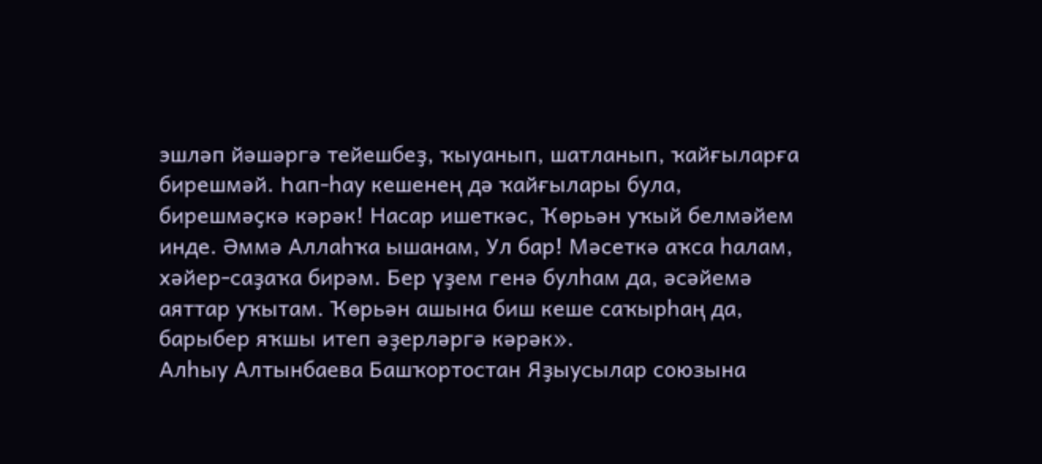эшләп йәшәргә тейешбеҙ, ҡыуанып, шатланып, ҡайғыларға бирешмәй. Һап-һау кешенең дә ҡайғылары була, бирешмәҫкә кәрәк! Насар ишеткәс, Ҡөрьән уҡый белмәйем инде. Әммә Аллаһҡа ышанам, Ул бар! Мәсеткә аҡса һалам, хәйер-саҙаҡа бирәм. Бер үҙем генә булһам да, әсәйемә аяттар уҡытам. Ҡөрьән ашына биш кеше саҡырһаң да, барыбер яҡшы итеп әҙерләргә кәрәк».
Алһыу Алтынбаева Башҡортостан Яҙыусылар союзына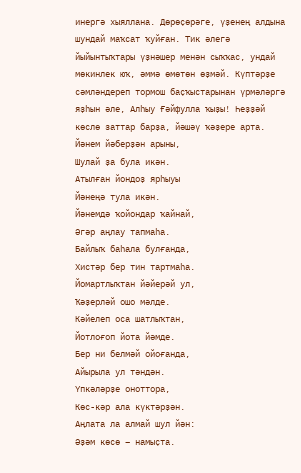инергә хыяллана. Дөрөҫөрәге, үҙенең алдына шундай маҡсат ҡуйған. Тик әлегә йыйынтыҡтары үҙнәшер менән сыҡҡас, ундай мөкинлек юҡ, әммә өмөтөн өҙмәй. Күптәрҙе сәмләндереп тормош баҫҡыстарынан үрмәләргә яҙһын әле, Алһыу Ғәйфулла ҡыҙы! Һеҙҙәй көслө заттар барҙа, йәшәү ҡәҙере арта.
Йәнем йәберҙән арыны,
Шулай ҙа була икән.
Атылған йондоҙ ярһыуы
Йәнеңә тула икән.
Йәнемдә ҡойондар ҡайнай,
Әгәр аңлау тапмаһа.
Байлыҡ баһала булғанда,
Хистәр бер тин тартмаһа.
Йомартлыҡтан йәйерәй ул,
Ҡәҙерләй ошо мәлде.
Кәйелеп оса шатлыҡтан,
Йотлоғоп йота йәмде.
Бер ни белмәй ойоғанда,
Айырыла ул тәндән.
Үпкәләрҙе оноттора,
Көс-кәр ала күктәрҙән.
Аңлата ла алмай шул йән:
Әҙәм көсө – намыҫта.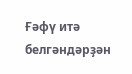Ғәфү итә белгәндәрҙән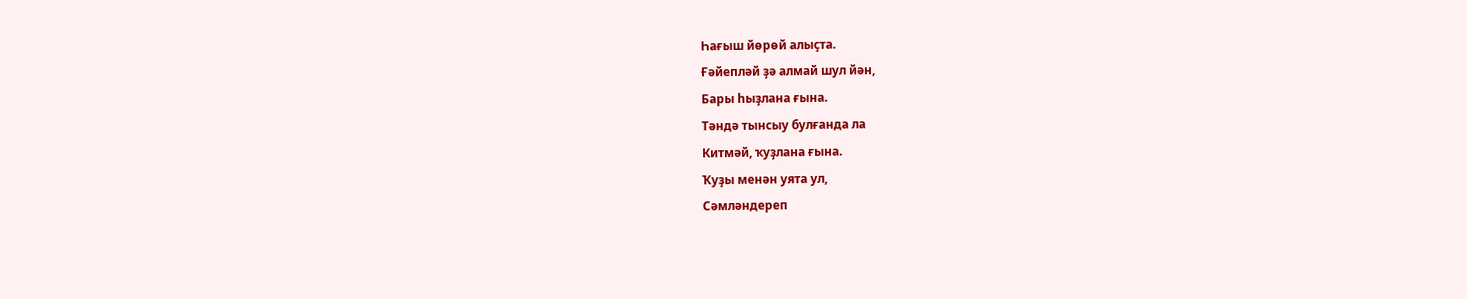Һағыш йөрөй алыҫта.
Ғәйепләй ҙә алмай шул йән,
Бары һыҙлана ғына.
Тәндә тынсыу булғанда ла
Китмәй, ҡуҙлана ғына.
Ҡуҙы менән уята ул,
Сәмләндереп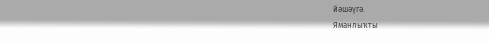йәшәүгә.
Яманлыҡты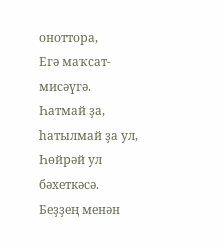оноттора,
Егә маҡсат-мисәүгә.
Һатмай ҙа, һатылмай ҙа ул,
Һөйрәй ул бәхеткәсә.
Беҙҙең менән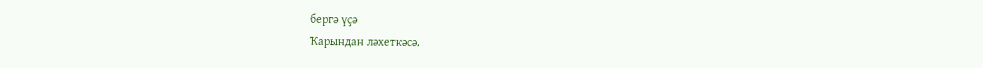бергә үҫә
Ҡарындан ләхеткәсә.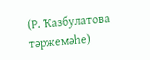(Р. Ҡазбулатова тәржемәһе)